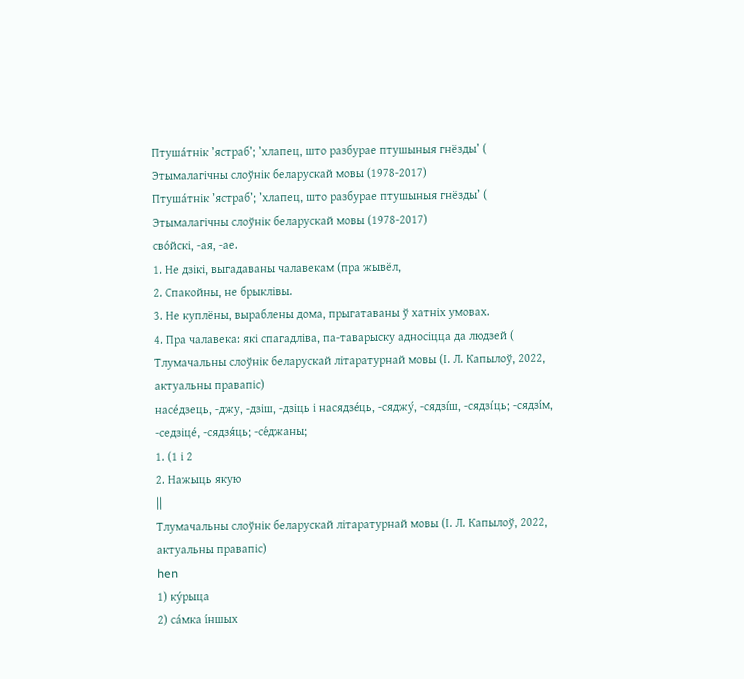Птуша́тнік ’ястраб’; ’хлапец, што разбурае птушыныя гнёзды’ (
Этымалагічны слоўнік беларускай мовы (1978-2017)
Птуша́тнік ’ястраб’; ’хлапец, што разбурае птушыныя гнёзды’ (
Этымалагічны слоўнік беларускай мовы (1978-2017)
сво́йскі, -ая, -ае.
1. Не дзікі, выгадаваны чалавекам (пра жывёл,
2. Спакойны, не брыклівы.
3. Не куплёны, выраблены дома, прыгатаваны ў хатніх умовах.
4. Пра чалавека: які спагадліва, па-таварыску адносіцца да людзей (
Тлумачальны слоўнік беларускай літаратурнай мовы (І. Л. Капылоў, 2022, актуальны правапіс)
насе́дзець, -джу, -дзіш, -дзіць і насядзе́ць, -сяджу́, -сядзі́ш, -сядзі́ць; -сядзі́м, -седзіце́, -сядзя́ць; -се́джаны;
1. (1 і 2
2. Нажыць якую
||
Тлумачальны слоўнік беларускай літаратурнай мовы (І. Л. Капылоў, 2022, актуальны правапіс)
hen
1) ку́рыца
2) са́мка і́ншых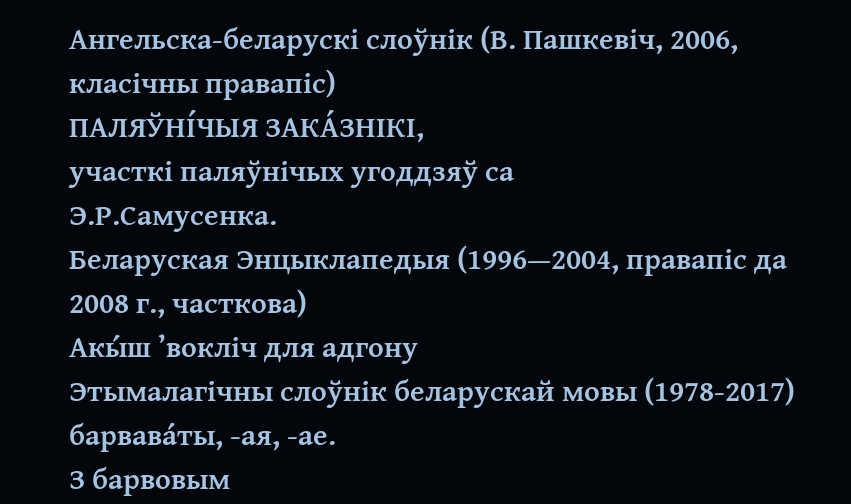Ангельска-беларускі слоўнік (В. Пашкевіч, 2006, класічны правапіс)
ПАЛЯЎНІ́ЧЫЯ ЗАКА́ЗНІКІ,
участкі паляўнічых угоддзяў са
Э.Р.Самусенка.
Беларуская Энцыклапедыя (1996—2004, правапіс да 2008 г., часткова)
Акы́ш ’вокліч для адгону
Этымалагічны слоўнік беларускай мовы (1978-2017)
барвава́ты, ‑ая, ‑ае.
З барвовым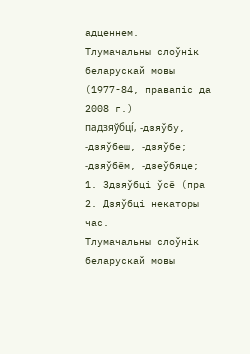адценнем.
Тлумачальны слоўнік беларускай мовы (1977-84, правапіс да 2008 г.)
падзяўбці́, ‑дзяўбу, ‑дзяўбеш, ‑дзяўбе; ‑дзяўбём, ‑дзеўбяце;
1. Здзяўбці ўсё (пра
2. Дзяўбці некаторы час.
Тлумачальны слоўнік беларускай мовы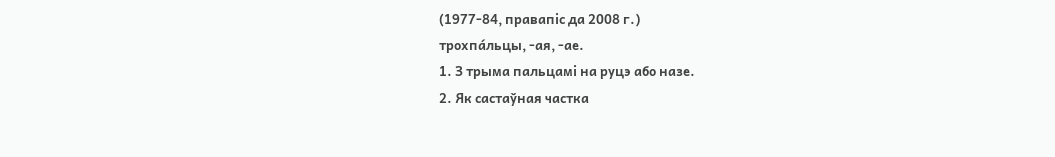(1977-84, правапіс да 2008 г.)
трохпа́льцы, ‑ая, ‑ае.
1. З трыма пальцамі на руцэ або назе.
2. Як састаўная частка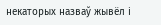некаторых назваў жывёл і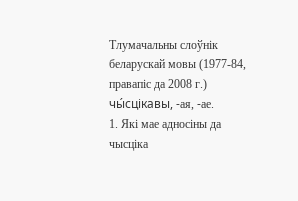Тлумачальны слоўнік беларускай мовы (1977-84, правапіс да 2008 г.)
чы́сцікавы, ‑ая, ‑ае.
1. Які мае адносіны да чысціка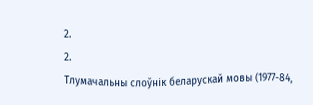2.
2.
Тлумачальны слоўнік беларускай мовы (1977-84,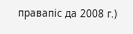правапіс да 2008 г.)